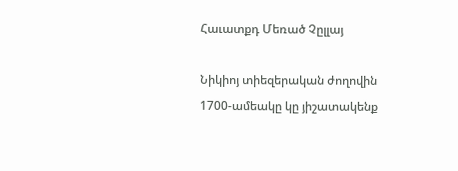Հաւատքդ Մեռած Չըլլայ

Նիկիոյ տիեզերական ժողովին 1700-ամեակը կը յիշատակենք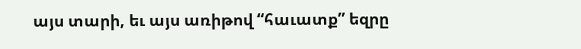այս տարի, եւ այս առիթով “հաւատք” եզրը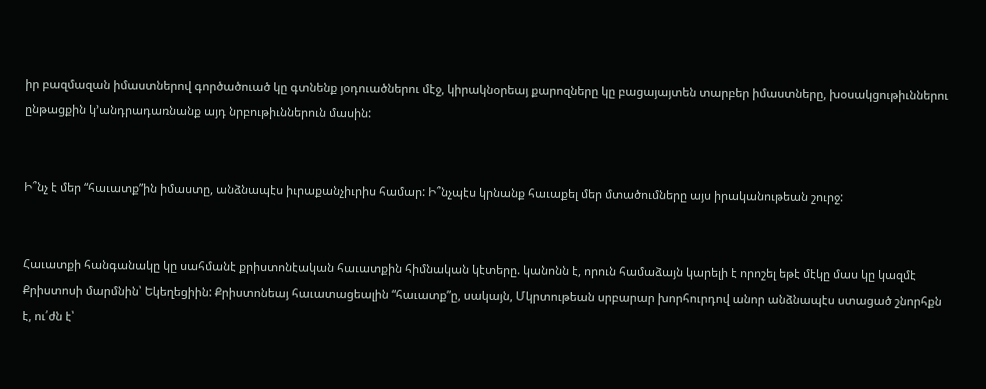իր բազմազան իմաստներով գործածուած կը գտնենք յօդուածներու մէջ, կիրակնօրեայ քարոզները կը բացայայտեն տարբեր իմաստները, խօսակցութիւններու ընթացքին կ’անդրադառնանք այդ նրբութիւններուն մասին:


Ի՞նչ է մեր “հաւատք”ին իմաստը, անձնապէս իւրաքանչիւրիս համար: Ի՞նչպէս կրնանք հաւաքել մեր մտածումները այս իրականութեան շուրջ:


Հաւատքի հանգանակը կը սահմանէ քրիստոնէական հաւատքին հիմնական կէտերը. կանոնն է, որուն համաձայն կարելի է որոշել եթէ մէկը մաս կը կազմէ Քրիստոսի մարմնին՝ Եկեղեցիին: Քրիստոնեայ հաւատացեալին “հաւատք”ը, սակայն, Մկրտութեան սրբարար խորհուրդով անոր անձնապէս ստացած շնորհքն է, ու՛ժն է՝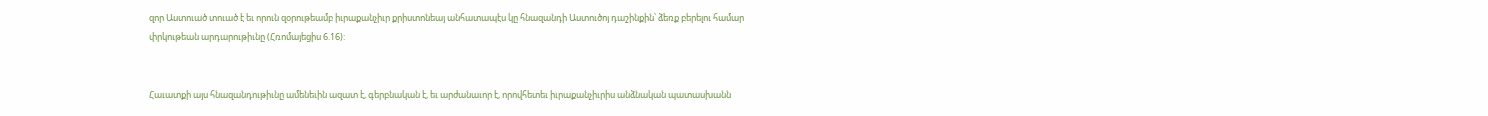զոր Աստուած տուած է եւ որուն զօրութեամբ իւրաքանչիւր քրիստոնեայ անհատապէս կը հնազանդի Աստուծոյ դաշինքին՝ ձեռք բերելու համար փրկութեան արդարութիւնը (Հռոմայեցիս 6.16):


Հաւատքի այս հնազանդութիւնը ամենեւին ազատ է, գերբնական է, եւ արժանաւոր է, որովհետեւ իւրաքանչիւրիս անձնական պատասխանն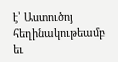է՝ Աստուծոյ հեղինակութեամբ եւ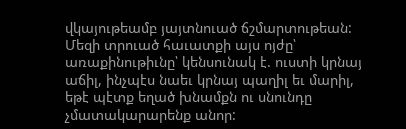վկայութեամբ յայտնուած ճշմարտութեան: Մեզի տրուած հաւատքի այս ոյժը՝ առաքինութիւնը՝ կենսունակ է. ուստի կրնայ աճիլ, ինչպէս նաեւ կրնայ պաղիլ եւ մարիլ, եթէ պէտք եղած խնամքն ու սնունդը չմատակարարենք անոր: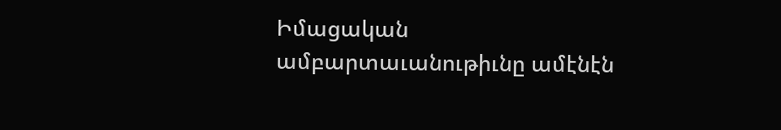Իմացական ամբարտաւանութիւնը ամէնէն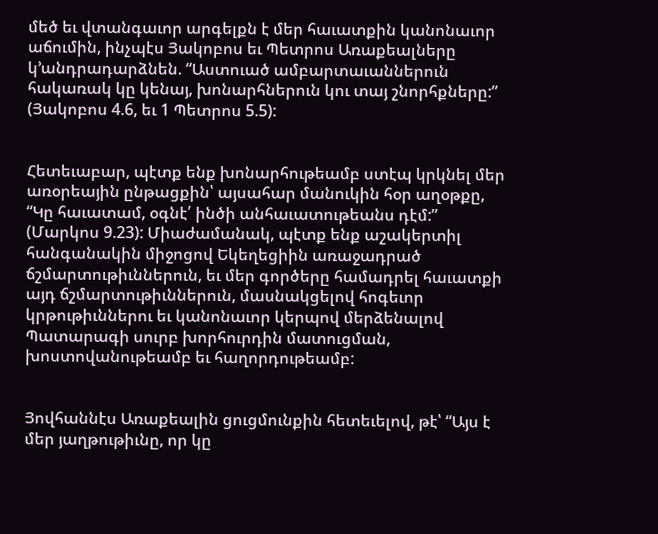մեծ եւ վտանգաւոր արգելքն է մեր հաւատքին կանոնաւոր աճումին, ինչպէս Յակոբոս եւ Պետրոս Առաքեալները կ’անդրադարձնեն. “Աստուած ամբարտաւաններուն հակառակ կը կենայ, խոնարհներուն կու տայ շնորհքները:” (Յակոբոս 4.6, եւ 1 Պետրոս 5.5):


Հետեւաբար, պէտք ենք խոնարհութեամբ ստէպ կրկնել մեր առօրեային ընթացքին՝ այսահար մանուկին հօր աղօթքը, “Կը հաւատամ, օգնէ՛ ինծի անհաւատութեանս դէմ:” (Մարկոս 9.23): Միաժամանակ, պէտք ենք աշակերտիլ հանգանակին միջոցով Եկեղեցիին առաջադրած ճշմարտութիւններուն, եւ մեր գործերը համադրել հաւատքի այդ ճշմարտութիւններուն, մասնակցելով հոգեւոր կրթութիւններու եւ կանոնաւոր կերպով մերձենալով Պատարագի սուրբ խորհուրդին մատուցման, խոստովանութեամբ եւ հաղորդութեամբ:


Յովհաննէս Առաքեալին ցուցմունքին հետեւելով, թէ՝ “Այս է մեր յաղթութիւնը, որ կը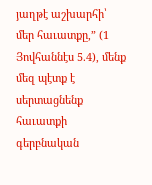յաղթէ աշխարհի՝ մեր հաւատքը,” (1 Յովհաննէս 5.4), մենք մեզ պէտք է սերտացնենք հաւատքի գերբնական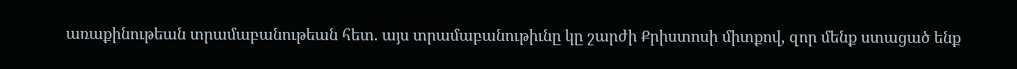առաքինութեան տրամաբանութեան հետ. այս տրամաբանութիւնը կը շարժի Քրիստոսի միտքով, զոր մենք ստացած ենք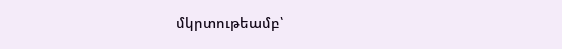մկրտութեամբ՝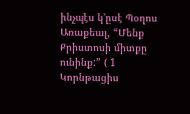ինչպէս կ’ըսէ Պօղոս Առաքեալ, “Մենք Քրիստոսի միտքը ունինք:” ( 1 Կորնթացիս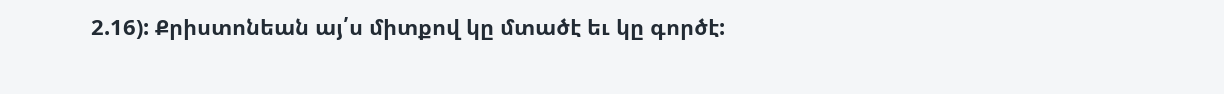2.16): Քրիստոնեան այ՛ս միտքով կը մտածէ եւ կը գործէ: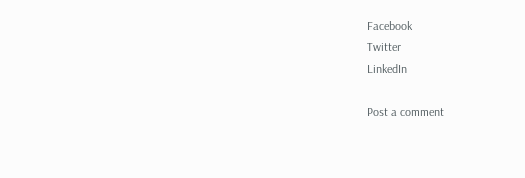Facebook
Twitter
LinkedIn

Post a comment